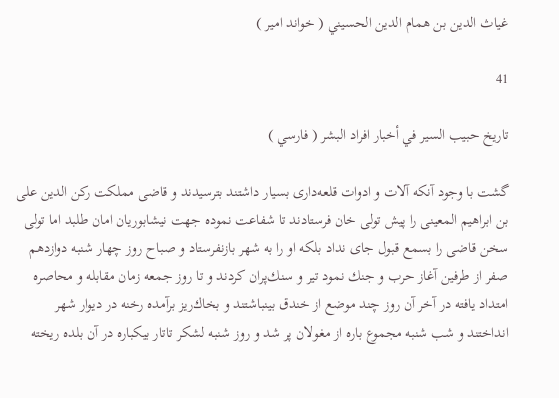غياث الدين بن همام الدين الحسيني ( خواند امير )

41

تاريخ حبيب السير في أخبار افراد البشر ( فارسي )

گشت با وجود آنكه آلات و ادوات قلعه‌دارى بسيار داشتند بترسيدند و قاضى مملكت ركن الدين على بن ابراهيم المعينى را پيش تولى خان فرستادند تا شفاعت نموده جهت نيشابوريان امان طلبد اما تولى سخن قاضى را بسمع قبول جاى نداد بلكه او را به شهر بازنفرستاد و صباح روز چهار شنبه دوازدهم صفر از طرفين آغاز حرب و جنك نمود تير و سنك‌پران كردند و تا روز جمعه زمان مقابله و محاصره امتداد يافته در آخر آن روز چند موضع از خندق بينباشتند و بخاك‌ريز برآمده رخنه در ديوار شهر انداختند و شب شنبه مجموع باره از مغولان پر شد و روز شنبه لشكر تاتار بيكباره در آن بلده ريخته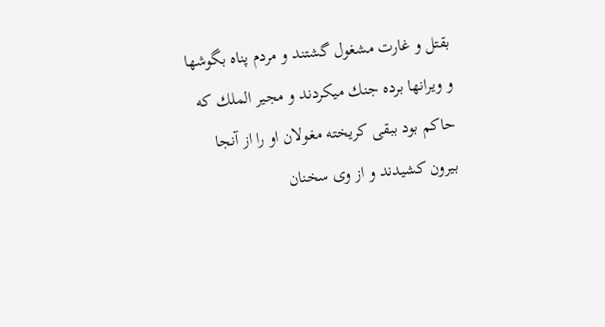بقتل و غارت مشغول گشتند و مردم پناه بگوشها و ويرانها برده جنك ميكردند و مجير الملك كه حاكم بود ببقى كريخته مغولان او را از آنجا بيرون كشيدند و از وى سخنان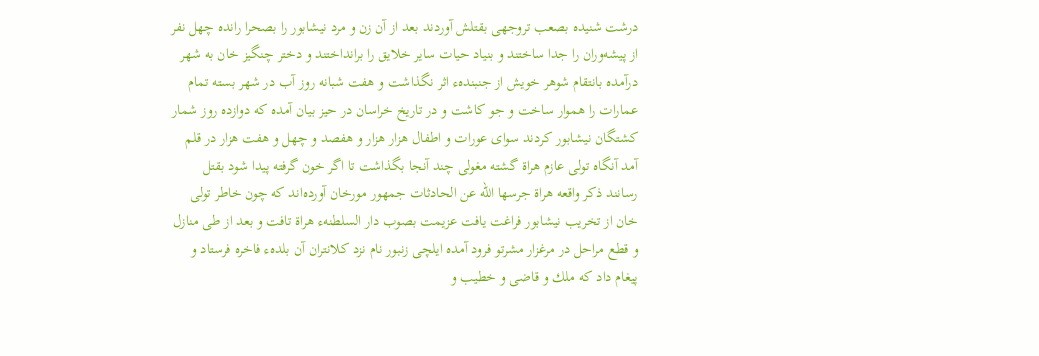درشت شنيده بصعب تروجهى بقتلش آوردند بعد از آن زن و مرد نيشابور را بصحرا رانده چهل نفر از پيشه‌وران را جدا ساختند و بنياد حيات ساير خلايق را برانداختند و دختر چنگيز خان به شهر درآمده بانتقام شوهر خويش از جنبندهء اثر نگذاشت و هفت شبانه روز آب در شهر بسته تمام عمارات را هموار ساخت و جو كاشت و در تاريخ خراسان در حيز بيان آمده كه دوازده روز شمار كشتگان نيشابور كردند سواى عورات و اطفال هزار هزار و هفصد و چهل و هفت هزار در قلم آمد آنگاه تولى عازم هراة گشته مغولى چند آنجا بگذاشت تا اگر خون گرفته پيدا شود بقتل رسانند ذكر واقعه هراة جرسها الله عن الحادثات جمهور مورخان آورده‌اند كه چون خاطر تولى خان از تخريب نيشابور فراغت يافت عزيمت بصوب دار السلطنهء هراة تافت و بعد از طى منازل و قطع مراحل در مرغزار مشرتو فرود آمده ايلچى زنبور نام نزد كلانتران آن بلدهء فاخره فرستاد و پيغام داد كه ملك و قاضى و خطيب و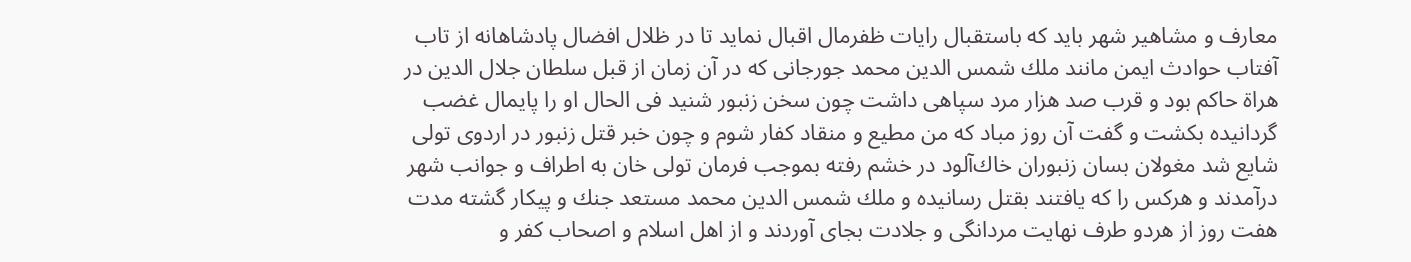معارف و مشاهير شهر بايد كه باستقبال رايات ظفرمال اقبال نمايد تا در ظلال افضال پادشاهانه از تاب آفتاب حوادث ايمن مانند ملك شمس الدين محمد جورجانى كه در آن زمان از قبل سلطان جلال الدين در هراة حاكم بود و قرب صد هزار مرد سپاهى داشت چون سخن زنبور شنيد فى الحال او را پايمال غضب گردانيده بكشت و گفت آن روز مباد كه من مطيع و منقاد كفار شوم و چون خبر قتل زنبور در اردوى تولى شايع شد مغولان بسان زنبوران خاك‌آلود در خشم رفته بموجب فرمان تولى خان به اطراف و جوانب شهر درآمدند و هركس را كه يافتند بقتل رسانيده و ملك شمس الدين محمد مستعد جنك و پيكار گشته مدت هفت روز از هردو طرف نهايت مردانگى و جلادت بجاى آوردند و از اهل اسلام و اصحاب كفر و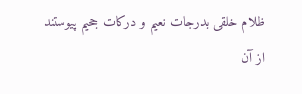ظلام خلقى بدرجات نعيم و دركات جحيم پيوستند از آن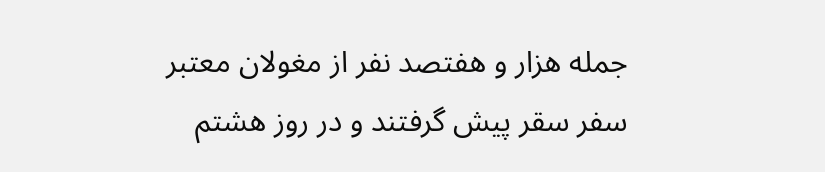جمله هزار و هفتصد نفر از مغولان معتبر سفر سقر پيش گرفتند و در روز هشتم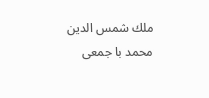ملك شمس الدين محمد با جمعى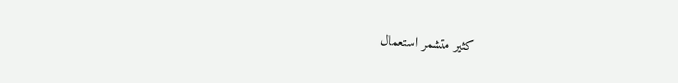كثير متشمر استعمال